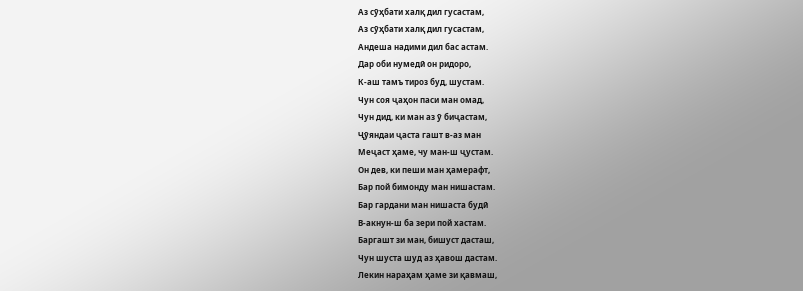Аз сӯҳбати халқ дил гусастам,
Аз сӯҳбати халқ дил гусастам,
Андеша надими дил бас астам.
Дар оби нумедӣ он ридоро,
К-аш тамъ тироз буд, шустам.
Чун соя ҷаҳон паси ман омад,
Чун дид, ки ман аз ӯ биҷастам,
Ҷӯяндаи ҷаста гашт в-аз ман
Меҷаст ҳаме, чу ман-ш ҷустам.
Он дев, ки пеши ман ҳамерафт,
Бар пой бимонду ман нишастам.
Бар гардани ман нишаста будӣ
В-акнун-ш ба зери пой хастам.
Баргашт зи ман, бишуст дасташ,
Чун шуста шуд аз ҳавош дастам.
Лекин нараҳам ҳаме зи қавмаш,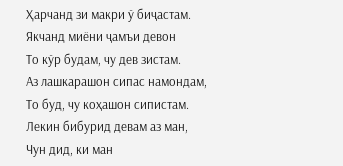Ҳарчанд зи макри ӯ биҷастам.
Якчанд миёни ҷамъи девон
То кӯр будам, чу дев зистам.
Аз лашкарашон сипас намондам,
То буд, чу коҳашон сипистам.
Лекин бибурид девам аз ман,
Чун дид, ки ман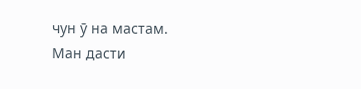чун ӯ на мастам.
Ман дасти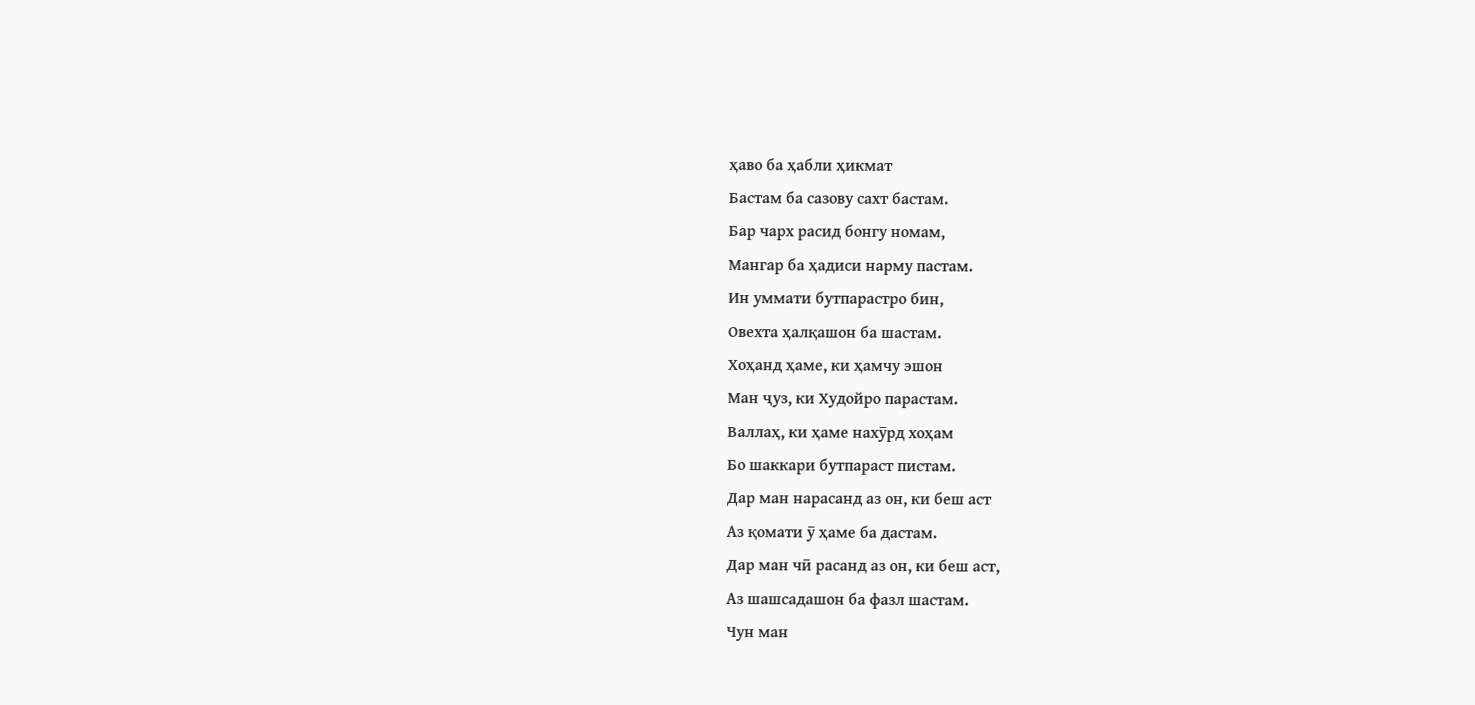ҳаво ба ҳабли ҳикмат
Бастам ба сазову сахт бастам.
Бар чарх расид бонгу номам,
Мангар ба ҳадиси нарму пастам.
Ин уммати бутпарастро бин,
Овехта ҳалқашон ба шастам.
Хоҳанд ҳаме, ки ҳамчу эшон
Ман ҷуз, ки Худойро парастам.
Валлаҳ, ки ҳаме нахӯрд хоҳам
Бо шаккари бутпараст пистам.
Дар ман нарасанд аз он, ки беш аст
Аз қомати ӯ ҳаме ба дастам.
Дар ман чӣ расанд аз он, ки беш аст,
Аз шашсадашон ба фазл шастам.
Чун ман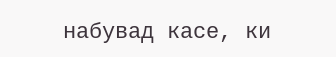набувад касе, ки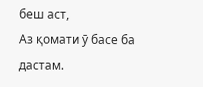беш аст,
Аз қомати ӯ басе ба дастам.